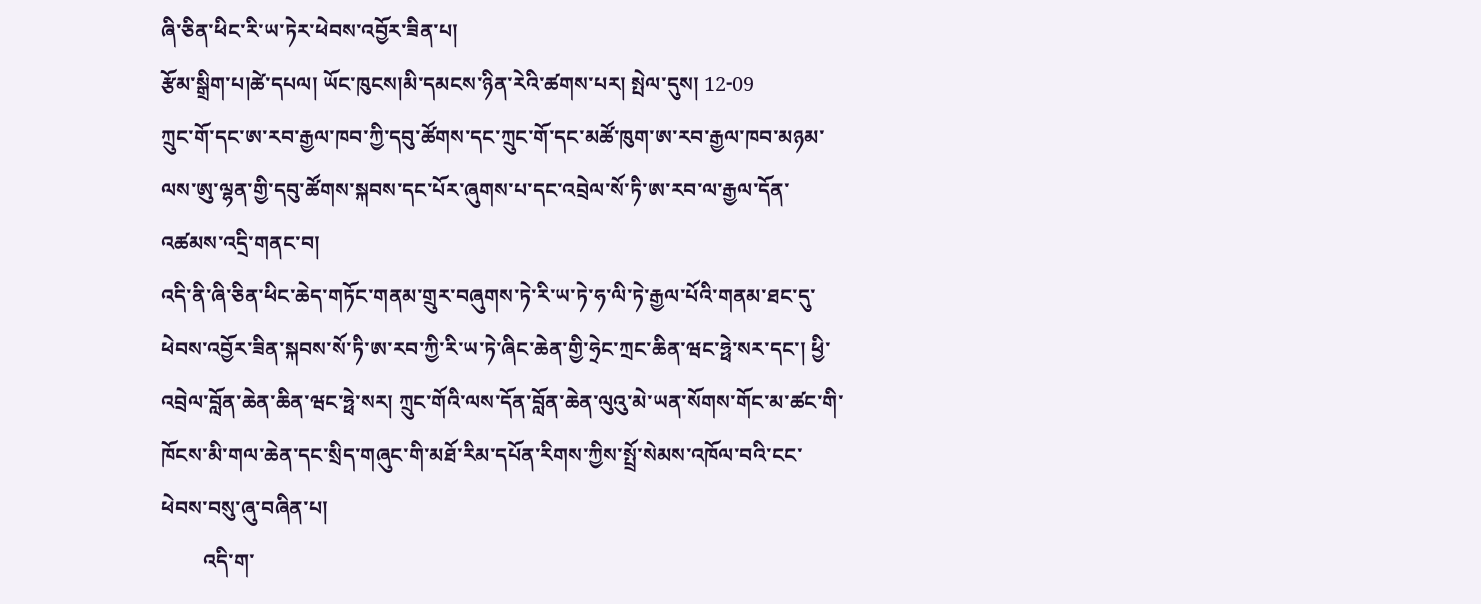ཞི་ཅིན་ཕིང་རི་ཡ་ཏེར་ཕེབས་འབྱོར་ཟིན་པ།
རྩོམ་སྒྲིག་པ།ཚེ་དཔལ། ཡོང་ཁུངས།མི་དམངས་ཉིན་རེའི་ཚགས་པར། སྤེལ་དུས། 12-09
ཀྲུང་གོ་དང་ཨ་རབ་རྒྱལ་ཁབ་ཀྱི་དབུ་ཚོགས་དང་ཀྲུང་གོ་དང་མཚོ་ཁུག་ཨ་རབ་རྒྱལ་ཁབ་མཉམ་ལས་ཨུ་ལྷན་གྱི་དབུ་ཚོགས་སྐབས་དང་པོར་ཞུགས་པ་དང་འབྲེལ་སོ་ཏི་ཨ་རབ་ལ་རྒྱལ་དོན་འཚམས་འདྲི་གནང་བ།
འདི་ནི་ཞི་ཅིན་ཕིང་ཆེད་གཏོང་གནམ་གྲུར་བཞུགས་ཏེ་རི་ཡ་ཏེ་ཧ་ལི་ཏེ་རྒྱལ་པོའི་གནམ་ཐང་དུ་ཕེབས་འབྱོར་ཟིན་སྐབས་སོ་ཏི་ཨ་རབ་ཀྱི་རི་ཡ་ཏེ་ཞིང་ཆེན་གྱི་ཧྲེང་ཀྲང་ཆིན་ཝང་ཧྥེ་སར་དང་། ཕྱི་འབྲེལ་བློན་ཆེན་ཆིན་ཝང་ཧྥེ་སར། ཀྲུང་གོའི་ལས་དོན་བློན་ཆེན་ལུའུ་མེ་ཡན་སོགས་གོང་མ་ཚང་གི་ཁོངས་མི་གལ་ཆེན་དང་སྲིད་གཞུང་གི་མཐོ་རིམ་དཔོན་རིགས་ཀྱིས་སྤྲོ་སེམས་འཁོལ་བའི་ངང་ཕེབས་བསུ་ཞུ་བཞིན་པ།
        འདི་ག་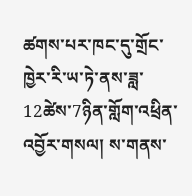ཚགས་པར་ཁང་དུ་གྲོང་ཁྱེར་རི་ཡ་ཏེ་ནས་ཟླ་12ཚེས་7ཉིན་གློག་འཕྲིན་འབྱོར་གསལ། ས་གནས་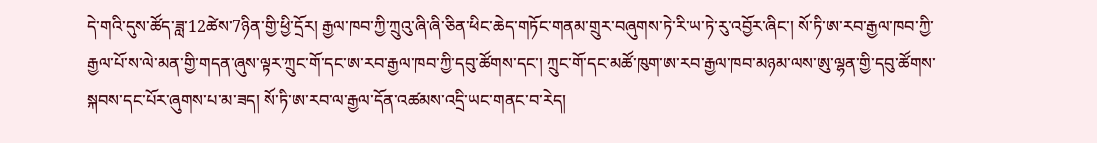དེ་གའི་དུས་ཚོད་ཟླ་12ཚེས་7ཉིན་གྱི་ཕྱི་དྲོར། རྒྱལ་ཁབ་ཀྱི་ཀྲུའུ་ཞི་ཞི་ཅིན་ཕིང་ཆེད་གཏོང་གནམ་གྲུར་བཞུགས་ཏེ་རི་ཡ་ཏེ་རུ་འབྱོར་ཞིང་། སོ་ཏི་ཨ་རབ་རྒྱལ་ཁབ་ཀྱི་རྒྱལ་པོ་ས་ལེ་མན་གྱི་གདན་ཞུས་ལྟར་ཀྲུང་གོ་དང་ཨ་རབ་རྒྱལ་ཁབ་ཀྱི་དབུ་ཚོགས་དང་། ཀྲུང་གོ་དང་མཚོ་ཁུག་ཨ་རབ་རྒྱལ་ཁབ་མཉམ་ལས་ཨུ་ལྷན་གྱི་དབུ་ཚོགས་སྐབས་དང་པོར་ཞུགས་པ་མ་ཟད། སོ་ཏི་ཨ་རབ་ལ་རྒྱལ་དོན་འཚམས་འདྲི་ཡང་གནང་བ་རེད།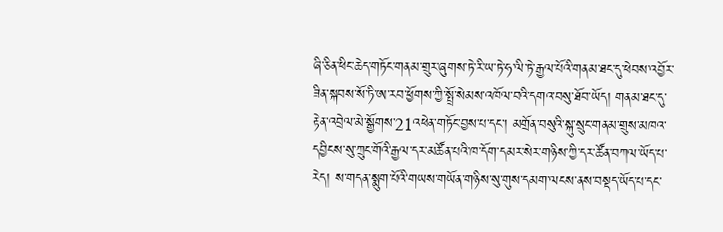ཞི་ཅིན་ཕིང་ཆེད་གཏོང་གནམ་གྲུར་ཞུགས་ཏེ་རི་ཡ་ཏེ་ཧ་ལི་ཏེ་རྒྱལ་པོའི་གནམ་ཐང་དུ་ཕེབས་འབྱོར་ཟིན་སྐབས་སོ་ཏི་ཨ་རབ་ཕྱོགས་ཀྱི་སྤྲོ་སེམས་འཁོལ་བའི་དགའ་བསུ་ཐོབ་ཡོད། གནམ་ཐང་དུ་རྟེན་འབྲེལ་མེ་སྒྱོགས་21འཕེན་གཏོང་བྱས་པ་དང་། མགྲོན་བསུའི་སྐུ་སྲུང་གནམ་གྲུས་མཁའ་དབྱིངས་སུ་ཀྲུང་གོའི་རྒྱལ་དར་མཚོན་པའི་ཁ་དོག་དམར་སེར་གཉིས་ཀྱི་དར་ཚོན་བཀལ་ཡོད་པ་རེད། ས་གདན་སྨུག་པོའི་གཡས་གཡོན་གཉིས་སུ་གུས་དམག་ལངས་ནས་བསྡད་ཡོད་པ་དང་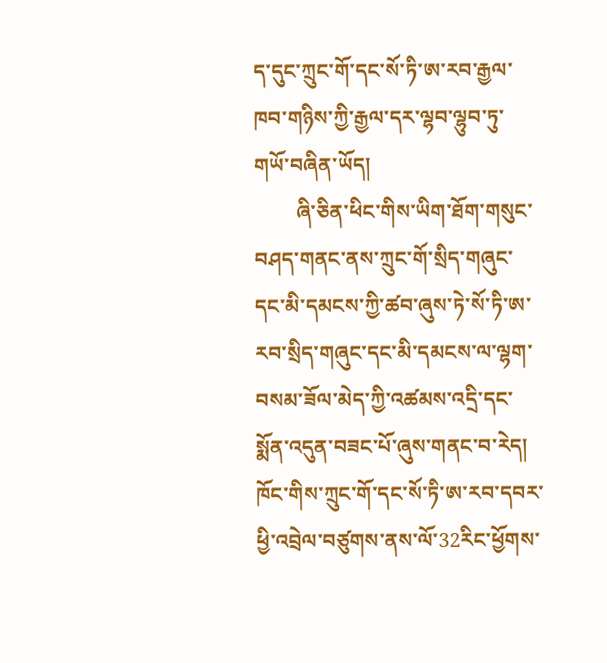ད་དུང་ཀྲུང་གོ་དང་སོ་ཏི་ཨ་རབ་རྒྱལ་ཁབ་གཉིས་ཀྱི་རྒྱལ་དར་ལྷབ་ལྷུབ་ཏུ་གཡོ་བཞིན་ཡོད།
        ཞི་ཅིན་ཕིང་གིས་ཡིག་ཐོག་གསུང་བཤད་གནང་ནས་ཀྲུང་གོ་སྲིད་གཞུང་དང་མི་དམངས་ཀྱི་ཚབ་ཞུས་ཏེ་སོ་ཏི་ཨ་རབ་སྲིད་གཞུང་དང་མི་དམངས་ལ་ལྷག་བསམ་ཟོལ་མེད་ཀྱི་འཚམས་འདྲི་དང་སྨོན་འདུན་བཟང་པོ་ཞུས་གནང་བ་རེད། ཁོང་གིས་ཀྲུང་གོ་དང་སོ་ཏི་ཨ་རབ་དབར་ཕྱི་འབྲེལ་བཙུགས་ནས་ལོ་32རིང་ཕྱོགས་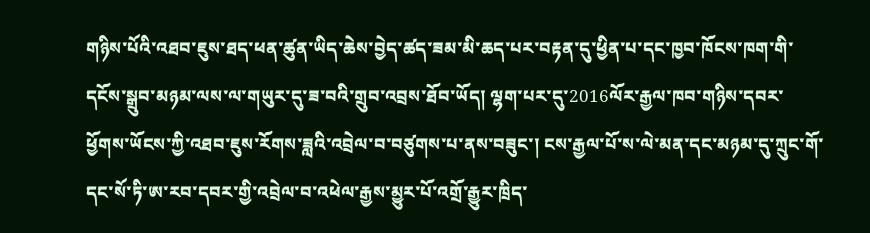གཉིས་པོའི་འཐབ་ཇུས་ཐད་ཕན་ཚུན་ཡིད་ཆེས་བྱེད་ཚད་ཟམ་མི་ཆད་པར་བརྟན་དུ་ཕྱིན་པ་དང་ཁྱབ་ཁོངས་ཁག་གི་དངོས་སྒྲུབ་མཉམ་ལས་ལ་གཡུར་དུ་ཟ་བའི་གྲུབ་འབྲས་ཐོབ་ཡོད། ལྷག་པར་དུ་2016ལོར་རྒྱལ་ཁབ་གཉིས་དབར་ཕྱོགས་ཡོངས་ཀྱི་འཐབ་ཇུས་རོགས་ཟླའི་འབྲེལ་བ་བཙུགས་པ་ནས་བཟུང་། ངས་རྒྱལ་པོ་ས་ལེ་མན་དང་མཉམ་དུ་ཀྲུང་གོ་དང་སོ་ཏི་ཨ་རབ་དབར་གྱི་འབྲེལ་བ་འཕེལ་རྒྱས་མྱུར་པོ་འགྲོ་རྒྱུར་ཁྲིད་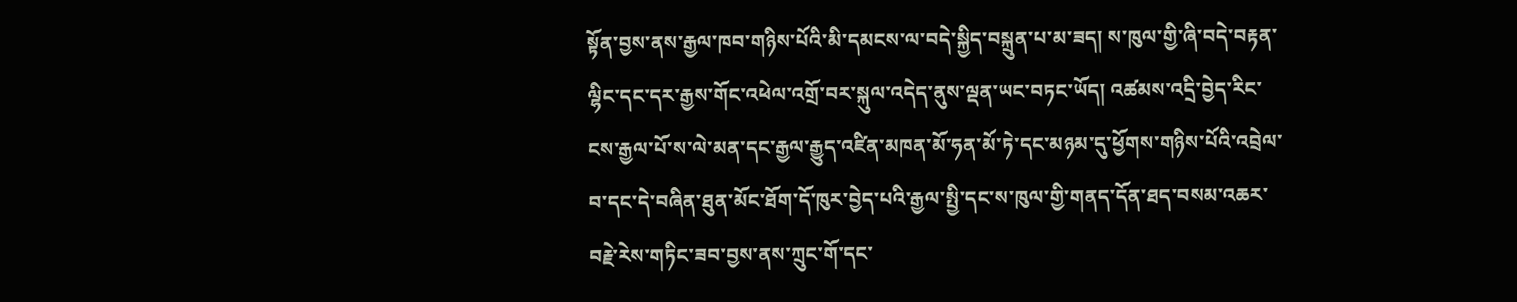སྟོན་བྱས་ནས་རྒྱལ་ཁབ་གཉིས་པོའི་མི་དམངས་ལ་བདེ་སྐྱིད་བསྐྲུན་པ་མ་ཟད། ས་ཁུལ་གྱི་ཞི་བདེ་བརྟན་ལྷིང་དང་དར་རྒྱས་གོང་འཕེལ་འགྲོ་བར་སྐུལ་འདེད་ནུས་ལྡན་ཡང་བཏང་ཡོད། འཚམས་འདྲི་བྱེད་རིང་ངས་རྒྱལ་པོ་ས་ལེ་མན་དང་རྒྱལ་རྒྱུད་འཛིན་མཁན་མོ་ཧན་མོ་ཏེ་དང་མཉམ་དུ་ཕྱོགས་གཉིས་པོའི་འབྲེལ་བ་དང་དེ་བཞིན་ཐུན་མོང་ཐོག་དོ་ཁུར་བྱེད་པའི་རྒྱལ་སྤྱི་དང་ས་ཁུལ་གྱི་གནད་དོན་ཐད་བསམ་འཆར་བརྗེ་རེས་གཏིང་ཟབ་བྱས་ནས་ཀྲུང་གོ་དང་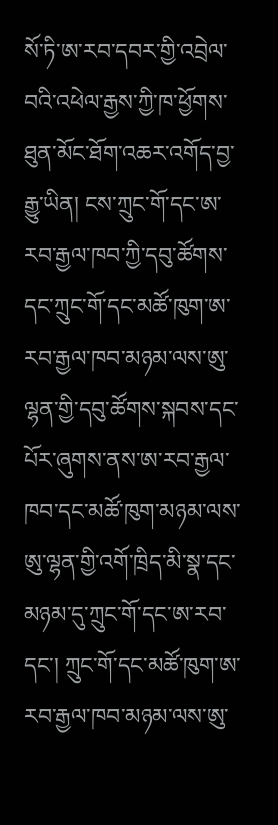སོ་ཏི་ཨ་རབ་དབར་གྱི་འབྲེལ་བའི་འཕེལ་རྒྱས་ཀྱི་ཁ་ཕྱོགས་ཐུན་མོང་ཐོག་འཆར་འགོད་བྱ་རྒྱུ་ཡིན། ངས་ཀྲུང་གོ་དང་ཨ་རབ་རྒྱལ་ཁབ་ཀྱི་དབུ་ཚོགས་དང་ཀྲུང་གོ་དང་མཚོ་ཁུག་ཨ་རབ་རྒྱལ་ཁབ་མཉམ་ལས་ཨུ་ལྷན་གྱི་དབུ་ཚོགས་སྐབས་དང་པོར་ཞུགས་ནས་ཨ་རབ་རྒྱལ་ཁབ་དང་མཚོ་ཁུག་མཉམ་ལས་ཨུ་ལྷན་གྱི་འགོ་ཁྲིད་མི་སྣ་དང་མཉམ་དུ་ཀྲུང་གོ་དང་ཨ་རབ་དང་། ཀྲུང་གོ་དང་མཚོ་ཁུག་ཨ་རབ་རྒྱལ་ཁབ་མཉམ་ལས་ཨུ་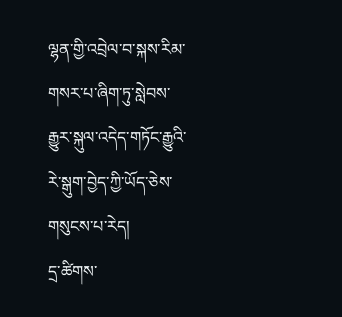ལྷན་གྱི་འབྲེལ་བ་སྐས་རིམ་གསར་པ་ཞིག་ཏུ་སླེབས་རྒྱུར་སྐུལ་འདེད་གཏོང་རྒྱུའི་རེ་སྒུག་བྱེད་ཀྱི་ཡོད་ཅེས་གསུངས་པ་རེད།
དྲ་ཚིགས་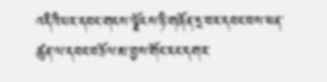འདིའི་པར་དབང་གངས་ལྗོངས་ཉི་གཞོན་དྲ་བར་དབང་བས་ཕན་ཚུན་ལ་དབང་བཅོལ་མ་བྱས་གོང་རང་དགར་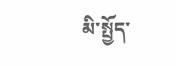མི་སྤྱོད་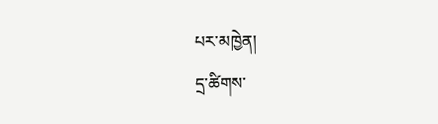པར་མཁྱེན།
དྲ་ཚིགས་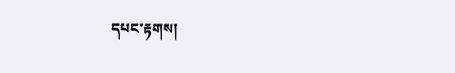དཔང་རྟགས།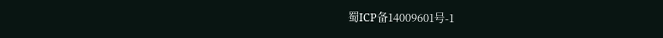蜀ICP备14009601号-1